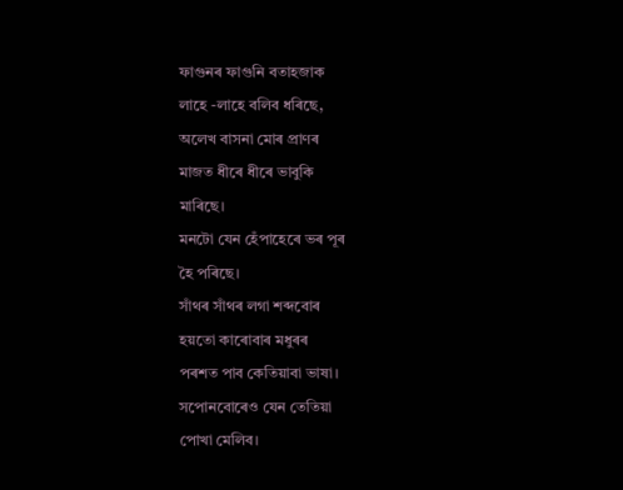ফাগুনৰ ফাগুনি বতাহজাক
লাহে -লাহে বলিব ধৰিছে,
অলেখ বাসনা মোৰ প্ৰাণৰ
মাজত ধীৰে ধীৰে ভাবুকি
মাৰিছে।
মনটো যেন হেঁপাহেৰে ভৰ পূৰ
হৈ পৰিছে।
সাঁথৰ সাঁথৰ লগা শব্দবোৰ
হয়তো কাৰোবাৰ মধুৰৰ
পৰশত পাব কেতিয়াবা ভাষা।
সপোনবোৰেও যেন তেতিয়া
পোখা মেলিব।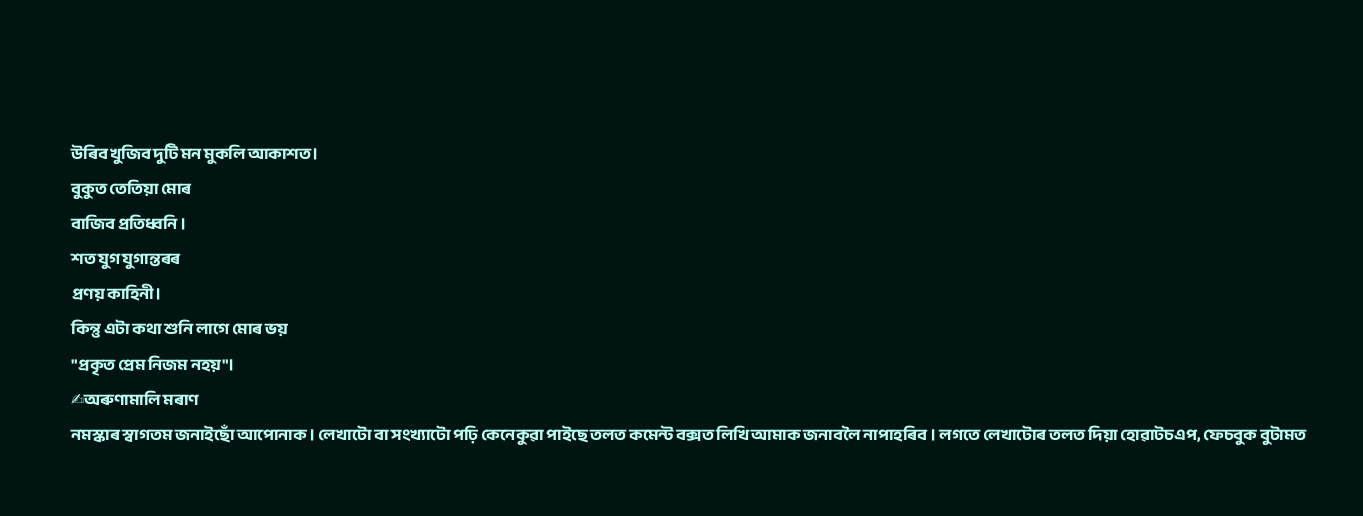উৰিব খুজিব দুটি মন মুকলি আকাশত।
বুকুত তেতিয়া মোৰ
বাজিব প্ৰতিধ্বনি ।
শত যুগ যুগান্তৰৰ
প্ৰণয় কাহিনী।
কিন্তু এটা কথা শুনি লাগে মোৰ ভয়
"প্ৰকৃত প্ৰেম নিজম নহয়"।
✍অৰুণামালি মৰাণ
নমস্কাৰ স্বাগতম জনাইছোঁ আপোনাক । লেখাটো বা সংখ্যাটো পঢ়ি কেনেকুৱা পাইছে তলত কমেন্ট বক্সত লিখি আমাক জনাবলৈ নাপাহৰিব । লগতে লেখাটোৰ তলত দিয়া হোৱাটচএপ, ফেচবুক বুটামত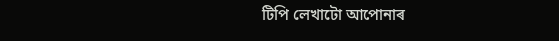টিপি লেখাটো আপোনাৰ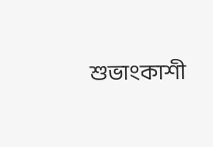শুভাংকাশী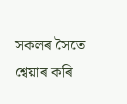সকলৰ সৈতে শ্বেয়াৰ কৰি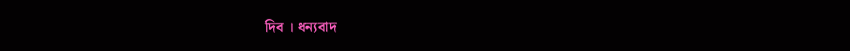দিব । ধন্যবাদ